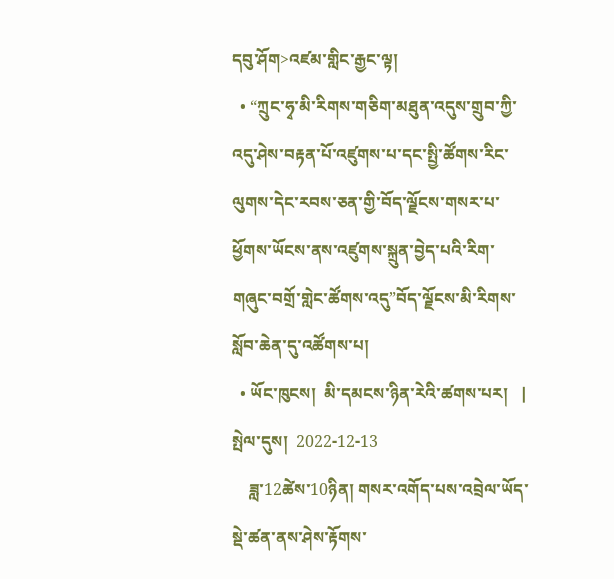དབུ་ཤོག>འཛམ་གླིང་རྒྱང་ལྟ།
  • “ཀྲུང་ཧྭ་མི་རིགས་གཅིག་མཐུན་འདུས་གྲུབ་ཀྱི་འདུ་ཤེས་བརྟན་པོ་འཛུགས་པ་དང་སྤྱི་ཚོགས་རིང་ལུགས་དེང་རབས་ཅན་གྱི་བོད་ལྗོངས་གསར་པ་ཕྱོགས་ཡོངས་ནས་འཛུགས་སྐྲུན་བྱེད་པའི་རིག་གཞུང་བགྲོ་གླེང་ཚོགས་འདུ”བོད་ལྗོངས་མི་རིགས་སློབ་ཆེན་དུ་འཚོགས་པ།
  • ཡོང་ཁུངས།  མི་དམངས་ཉིན་རེའི་ཚགས་པར།   |     སྤེལ་དུས།  2022-12-13
    ཟླ་12ཚེས་10ཉིན། གསར་འགོད་པས་འབྲེལ་ཡོད་སྡེ་ཚན་ནས་ཤེས་རྟོགས་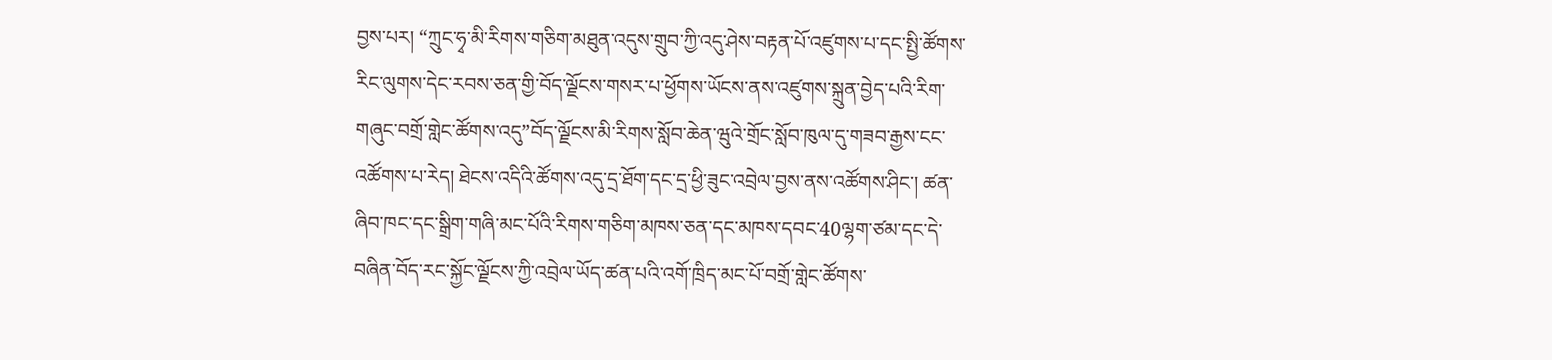བྱས་པར། “ཀྲུང་ཧྭ་མི་རིགས་གཅིག་མཐུན་འདུས་གྲུབ་ཀྱི་འདུ་ཤེས་བརྟན་པོ་འཛུགས་པ་དང་སྤྱི་ཚོགས་རིང་ལུགས་དེང་རབས་ཅན་གྱི་བོད་ལྗོངས་གསར་པ་ཕྱོགས་ཡོངས་ནས་འཛུགས་སྐྲུན་བྱེད་པའི་རིག་གཞུང་བགྲོ་གླེང་ཚོགས་འདུ”བོད་ལྗོངས་མི་རིགས་སློབ་ཆེན་ཝུའེ་གྲོང་སློབ་ཁུལ་དུ་གཟབ་རྒྱས་ངང་འཚོགས་པ་རེད། ཐེངས་འདིའི་ཚོགས་འདུ་དྲ་ཐོག་དང་དྲ་ཕྱི་ཟུང་འབྲེལ་བྱས་ནས་འཚོགས་ཤིང་། ཚན་ཞིབ་ཁང་དང་སྒྲིག་གཞི་མང་པོའི་རིགས་གཅིག་མཁས་ཅན་དང་མཁས་དབང་40ལྷག་ཙམ་དང་དེ་བཞིན་བོད་རང་སྐྱོང་ལྗོངས་ཀྱི་འབྲེལ་ཡོད་ཚན་པའི་འགོ་ཁྲིད་མང་པོ་བགྲོ་གླེང་ཚོགས་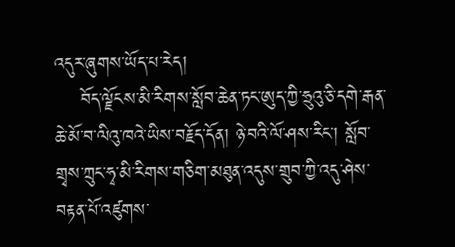འདུར་ཞུགས་ཡོད་པ་རེད།
    བོད་ལྗོངས་མི་རིགས་སློབ་ཆེན་ཏང་ཨུད་ཀྱི་ཧྲུའུ་ཅི་དགེ་རྒན་ཆེ་མོ་བ་ལིའུ་ཁའེ་ཡིས་བརྗོད་དོན། ཉེ་བའི་ལོ་ཤས་རིང་། སློབ་གྲྭས་ཀྲུང་ཧྭ་མི་རིགས་གཅིག་མཐུན་འདུས་གྲུབ་ཀྱི་འདུ་ཤེས་བརྟན་པོ་འཛུགས་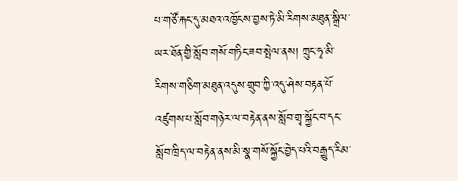པ་གཙོ་རྐང་དུ་མཐའ་འཁྱོངས་བྱས་ཏེ་མི་རིགས་མཐུན་སྒྲིལ་ཡར་ཐོན་གྱི་སློབ་གསོ་གཏིང་ཟབ་སྤེལ་ནས། ཀྲུང་ཧྭ་མི་རིགས་གཅིག་མཐུན་འདུས་གྲུབ་ཀྱི་འདུ་ཤེས་བརྟན་པོ་འཛུགས་པ་སློབ་གཉེར་ལ་བརྟེན་ནས་སློབ་གྲྭ་སྐྱོང་བ་དང་སློབ་ཁྲིད་ལ་བརྟེན་ནས་མི་སྣ་གསོ་སྐྱོང་བྱེད་པའི་བརྒྱུད་རིམ་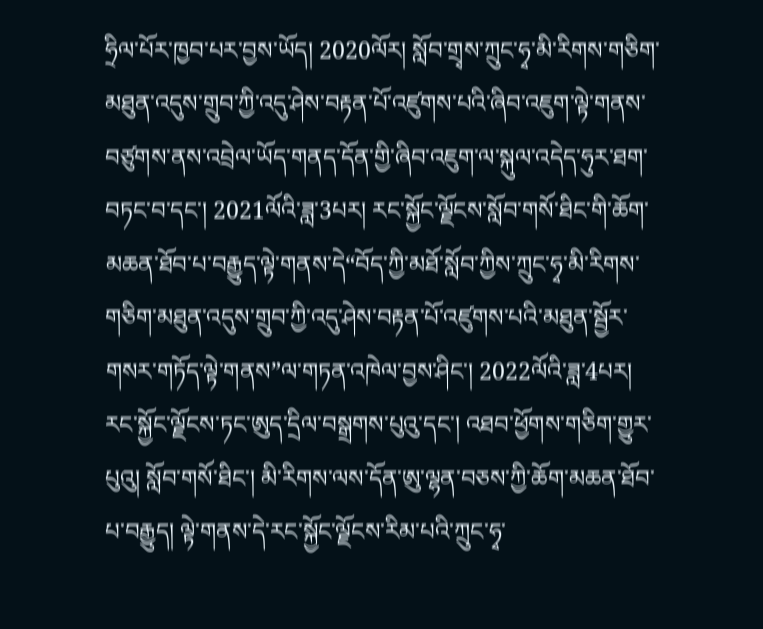ཧྲིལ་པོར་ཁྱབ་པར་བྱས་ཡོད། 2020ལོར། སློབ་གྲྭས་ཀྲུང་ཧྭ་མི་རིགས་གཅིག་མཐུན་འདུས་གྲུབ་ཀྱི་འདུ་ཤེས་བརྟན་པོ་འཛུགས་པའི་ཞིབ་འཇུག་ལྟེ་གནས་བཙུགས་ནས་འབྲེལ་ཡོད་གནད་དོན་གྱི་ཞིབ་འཇུག་ལ་སྐུལ་འདེད་ཧུར་ཐག་བཏང་བ་དང་། 2021ལོའི་ཟླ་3པར། རང་སྐྱོང་ལྗོངས་སློབ་གསོ་ཐིང་གི་ཆོག་མཆན་ཐོབ་པ་བརྒྱུད་ལྟེ་གནས་དེ“བོད་ཀྱི་མཐོ་སློབ་ཀྱིས་ཀྲུང་ཧྭ་མི་རིགས་གཅིག་མཐུན་འདུས་གྲུབ་ཀྱི་འདུ་ཤེས་བརྟན་པོ་འཛུགས་པའི་མཐུན་སྦྱོར་གསར་གཏོད་ལྟེ་གནས”ལ་གཏན་འཁེལ་བྱས་ཤིང་། 2022ལོའི་ཟླ་4པར། རང་སྐྱོང་ལྗོངས་ཏང་ཨུད་དྲིལ་བསྒྲགས་པུའུ་དང་། འཐབ་ཕྱོགས་གཅིག་གྱུར་པུའུ། སློབ་གསོ་ཐིང་། མི་རིགས་ལས་དོན་ཨུ་ལྷན་བཅས་ཀྱི་ཆོག་མཆན་ཐོབ་པ་བརྒྱུད། ལྟེ་གནས་དེ་རང་སྐྱོང་ལྗོངས་རིམ་པའི་ཀྲུང་ཧྭ་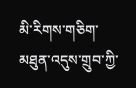མི་རིགས་གཅིག་མཐུན་འདུས་གྲུབ་ཀྱི་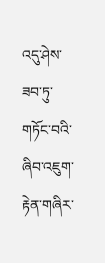འདུ་ཤེས་ཟབ་ཏུ་གཏོང་བའི་ཞིབ་འཇུག་རྟེན་གཞིར་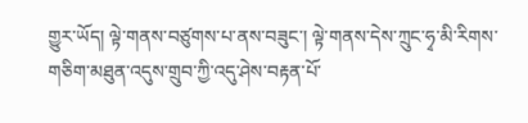གྱུར་ཡོད། ལྟེ་གནས་བཙུགས་པ་ནས་བཟུང་། ལྟེ་གནས་དེས་ཀྲུང་ཧྭ་མི་རིགས་གཅིག་མཐུན་འདུས་གྲུབ་ཀྱི་འདུ་ཤེས་བརྟན་པོ་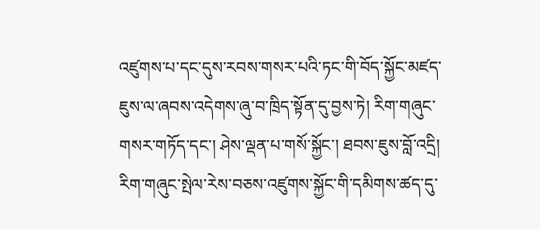འཛུགས་པ་དང་དུས་རབས་གསར་པའི་ཏང་གི་བོད་སྐྱོང་མཛད་ཇུས་ལ་ཞབས་འདེགས་ཞུ་བ་ཁྲིད་སྟོན་དུ་བྱས་ཏེ། རིག་གཞུང་གསར་གཏོད་དང་། ཤེས་ལྡན་པ་གསོ་སྐྱོང་། ཐབས་ཇུས་བློ་འདྲི། རིག་གཞུང་སྤེལ་རེས་བཅས་འཛུགས་སྐྱོང་གི་དམིགས་ཚད་དུ་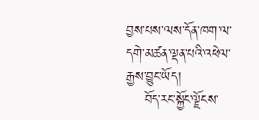བྱས་པས་ལས་དོན་ཁག་ལ་དགེ་མཚན་ལྡན་པའི་འཕེལ་རྒྱས་བྱུང་ཡོད།
    བོད་རང་སྐྱོང་ལྗོངས་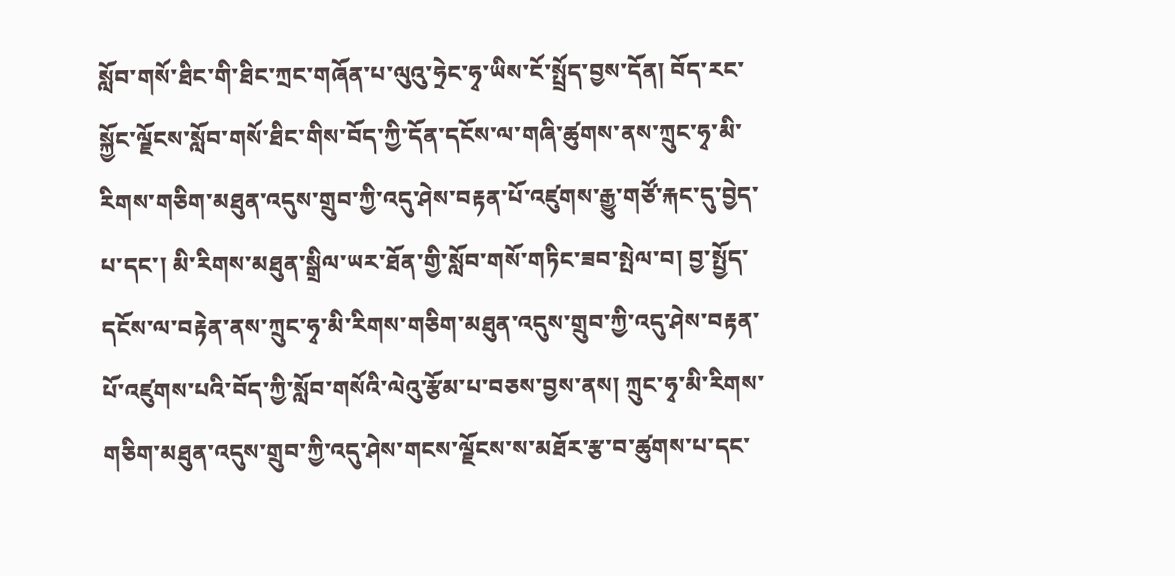སློབ་གསོ་ཐིང་གི་ཐིང་ཀྲང་གཞོན་པ་ལུའུ་ཧྲེང་ཧྭ་ཡིས་ངོ་སྤྲོད་བྱས་དོན། བོད་རང་སྐྱོང་ལྗོངས་སློབ་གསོ་ཐིང་གིས་བོད་ཀྱི་དོན་དངོས་ལ་གཞི་ཚུགས་ནས་ཀྲུང་ཧྭ་མི་རིགས་གཅིག་མཐུན་འདུས་གྲུབ་ཀྱི་འདུ་ཤེས་བརྟན་པོ་འཛུགས་རྒྱུ་གཙོ་རྐང་དུ་བྱེད་པ་དང་། མི་རིགས་མཐུན་སྒྲིལ་ཡར་ཐོན་གྱི་སློབ་གསོ་གཏིང་ཟབ་སྤེལ་བ། བྱ་སྤྱོད་དངོས་ལ་བརྟེན་ནས་ཀྲུང་ཧྭ་མི་རིགས་གཅིག་མཐུན་འདུས་གྲུབ་ཀྱི་འདུ་ཤེས་བརྟན་པོ་འཛུགས་པའི་བོད་ཀྱི་སློབ་གསོའི་ལེའུ་རྩོམ་པ་བཅས་བྱས་ནས། ཀྲུང་ཧྭ་མི་རིགས་གཅིག་མཐུན་འདུས་གྲུབ་ཀྱི་འདུ་ཤེས་གངས་ལྗོངས་ས་མཐོར་རྩ་བ་ཚུགས་པ་དང་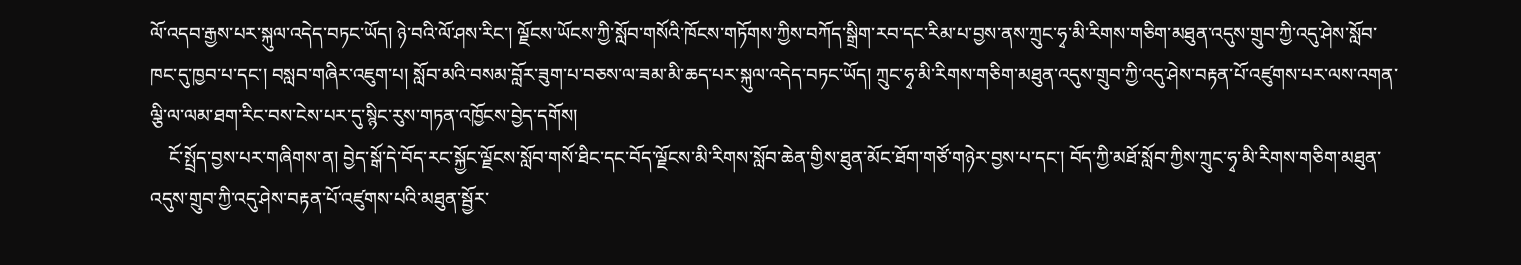ལོ་འདབ་རྒྱས་པར་སྐུལ་འདེད་བཏང་ཡོད། ཉེ་བའི་ལོ་ཤས་རིང་། ལྗོངས་ཡོངས་ཀྱི་སློབ་གསོའི་ཁོངས་གཏོགས་ཀྱིས་བཀོད་སྒྲིག་རབ་དང་རིམ་པ་བྱས་ནས་ཀྲུང་ཧྭ་མི་རིགས་གཅིག་མཐུན་འདུས་གྲུབ་ཀྱི་འདུ་ཤེས་སློབ་ཁང་དུ་ཁྱབ་པ་དང་། བསླབ་གཞིར་འཇུག་པ། སློབ་མའི་བསམ་བློར་ཟུག་པ་བཅས་ལ་ཟམ་མི་ཆད་པར་སྐུལ་འདེད་བཏང་ཡོད། ཀྲུང་ཧྭ་མི་རིགས་གཅིག་མཐུན་འདུས་གྲུབ་ཀྱི་འདུ་ཤེས་བརྟན་པོ་འཛུགས་པར་ལས་འགན་ལྕི་ལ་ལམ་ཐག་རིང་བས་ངེས་པར་དུ་སྙིང་རུས་གཏན་འཁྱོངས་བྱེད་དགོས།
    ངོ་སྤྲོད་བྱས་པར་གཞིགས་ན། བྱེད་སྒོ་དེ་བོད་རང་སྐྱོང་ལྗོངས་སློབ་གསོ་ཐིང་དང་བོད་ལྗོངས་མི་རིགས་སློབ་ཆེན་གྱིས་ཐུན་མོང་ཐོག་གཙོ་གཉེར་བྱས་པ་དང་། བོད་ཀྱི་མཐོ་སློབ་ཀྱིས་ཀྲུང་ཧྭ་མི་རིགས་གཅིག་མཐུན་འདུས་གྲུབ་ཀྱི་འདུ་ཤེས་བརྟན་པོ་འཛུགས་པའི་མཐུན་སྦྱོར་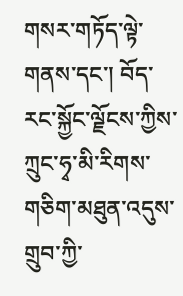གསར་གཏོད་ལྟེ་གནས་དང་། བོད་རང་སྐྱོང་ལྗོངས་ཀྱིས་ཀྲུང་ཧྭ་མི་རིགས་གཅིག་མཐུན་འདུས་གྲུབ་ཀྱི་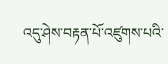འདུ་ཤེས་བརྟན་པོ་འཛུགས་པའི་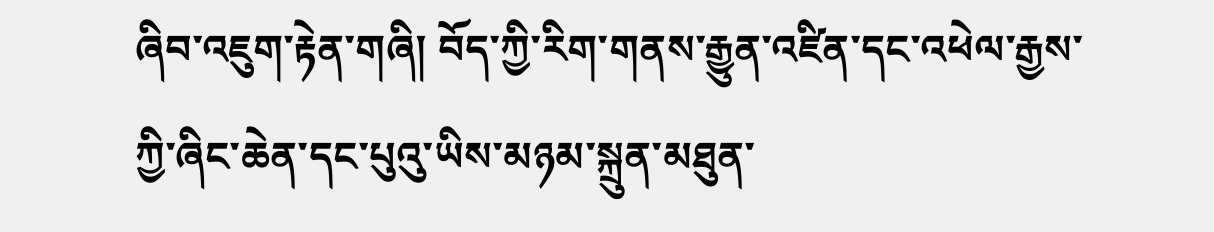ཞིབ་འཇུག་རྟེན་གཞི། བོད་ཀྱི་རིག་གནས་རྒྱུན་འཛིན་དང་འཕེལ་རྒྱས་ཀྱི་ཞིང་ཆེན་དང་པུའུ་ཡིས་མཉམ་སྐྲུན་མཐུན་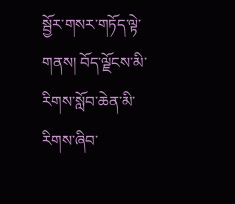སྦྱོར་གསར་གཏོད་ལྟེ་གནས། བོད་ལྗོངས་མི་རིགས་སློབ་ཆེན་མི་རིགས་ཞིབ་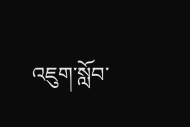འཇུག་སློབ་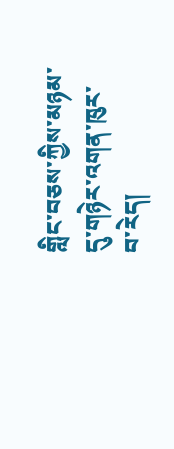གླིང་བཅས་ཀྱིས་མཉམ་དུ་གཉེར་འགན་ཁུར་བ་རེད།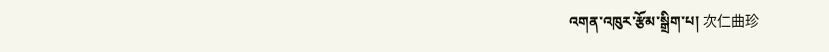འགན་འཁུར་རྩོམ་སྒྲིག་པ། 次仁曲珍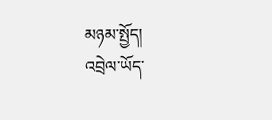མཉམ་སྤྱོད།
འབྲེལ་ཡོད་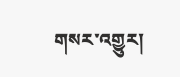གསར་འགྱུར།